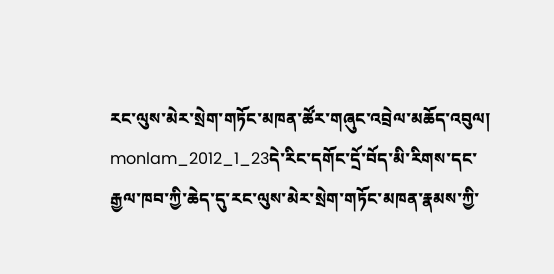རང་ལུས་མེར་སྲེག་གཏོང་མཁན་ཚོར་གཞུང་འབྲེལ་མཆོད་འབུལ།
monlam_2012_1_23དེ་རིང་དགོང་དྲོ་བོད་མི་རིགས་དང་རྒྱལ་ཁབ་ཀྱི་ཆེད་དུ་རང་ལུས་མེར་སྲེག་གཏོང་མཁན་རྣམས་ཀྱི་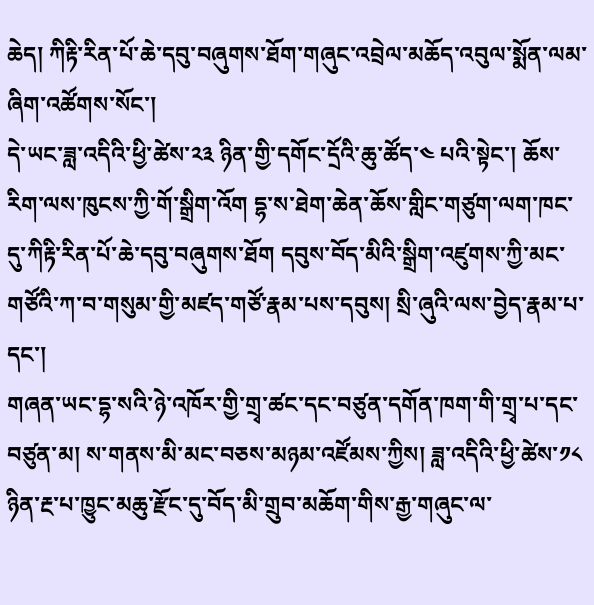ཆེད། ཀིརྟི་རིན་པོ་ཆེ་དབུ་བཞུགས་ཐོག་གཞུང་འབྲེལ་མཆོད་འབུལ་སྨོན་ལམ་ཞིག་འཚོགས་སོང་།
དེ་ཡང་ཟླ་འདིའི་ཕྱི་ཚེས་༢༣ ཉིན་གྱི་དགོང་དྲོའི་ཆུ་ཚོད་༤ པའི་སྟེང་། ཆོས་རིག་ལས་ཁུངས་ཀྱི་གོ་སྒྲིག་འོག དྷ་ས་ཐེག་ཆེན་ཆོས་གླིང་གཙུག་ལག་ཁང་དུ་ཀིརྟི་རིན་པོ་ཆེ་དབུ་བཞུགས་ཐོག དབུས་བོད་མིའི་སྒྲིག་འཛུགས་ཀྱི་མང་གཙོའི་ཀ་བ་གསུམ་གྱི་མཛད་གཙོ་རྣམ་པས་དབུས། སྲི་ཞུའི་ལས་བྱེད་རྣམ་པ་དང་།
གཞན་ཡང་དྷ་སའི་ཉེ་འཁོར་གྱི་གྲྭ་ཚང་དང་བཙུན་དགོན་ཁག་གི་གྲྭ་པ་དང་བཙུན་མ། ས་གནས་མི་མང་བཅས་མཉམ་འཛོམས་ཀྱིས། ཟླ་འདིའི་ཕྱི་ཚེས་༡༨ ཉིན་རྔ་པ་ཁྱུང་མཆུ་རྫོང་དུ་བོད་མི་གྲུབ་མཆོག་གིས་རྒྱ་གཞུང་ལ་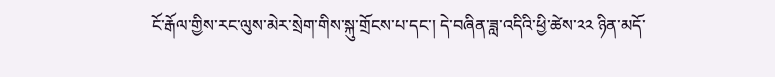ངོ་རྒོལ་གྱིས་རང་ལུས་མེར་སྲེག་གིས་སྐུ་གྲོངས་པ་དང་། དེ་བཞིན་ཟླ་འདིའི་ཕྱི་ཚེས་༢༢ ཉིན་མདོ་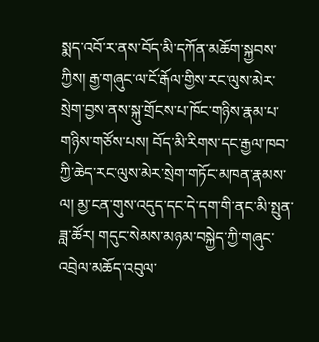སྨད་འབོ་ར་ནས་བོད་མི་དཀོན་མཆོག་སྐྱབས་ཀྱིས། རྒྱ་གཞུང་ལ་ངོ་རྒོལ་གྱིས་རང་ལུས་མེར་སྲེག་བྱས་ནས་སྐུ་གྲོངས་པ་ཁོང་གཉིས་རྣམ་པ་གཉིས་གཙོས་པས། བོད་མི་རིགས་དང་རྒྱལ་ཁབ་ཀྱི་ཆེད་རང་ལུས་མེར་སྲེག་གཏོང་མཁན་རྣམས་ལ། མྱ་ངན་གུས་འདུད་དང་དེ་དག་གི་ནང་མི་སྤུན་ཟླ་ཚོར། གདུང་སེམས་མཉམ་བསྐྱེད་ཀྱི་གཞུང་འབྲེལ་མཆོད་འབུལ་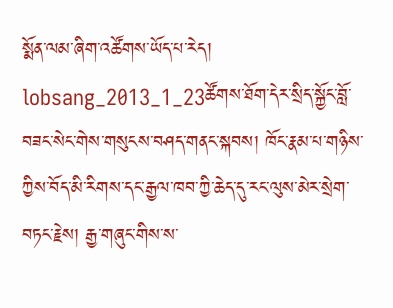སྨོན་ལམ་ཞིག་འཚོགས་ཡོད་པ་རེད།
lobsang_2013_1_23ཚོགས་ཐོག་དེར་སྲིད་སྐྱོང་བློ་བཟང་སེང་གེས་གསུངས་བཤད་གནང་སྐབས། ཁོང་རྣམ་པ་གཉིས་ཀྱིས་བོད་མི་རིགས་དང་རྒྱལ་ཁབ་ཀྱི་ཆེད་དུ་རང་ལུས་མེར་སྲེག་བཏང་རྗེས། རྒྱ་གཞུང་གིས་ས་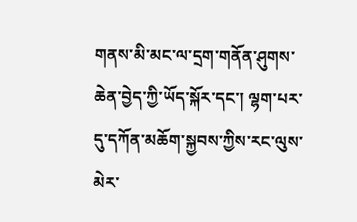གནས་མི་མང་ལ་དྲག་གནོན་ཤུགས་ཆེན་བྱེད་ཀྱི་ཡོད་སྐོར་དང་། ལྷག་པར་དུ་དཀོན་མཆོག་སྐྱབས་ཀྱིས་རང་ལུས་མེར་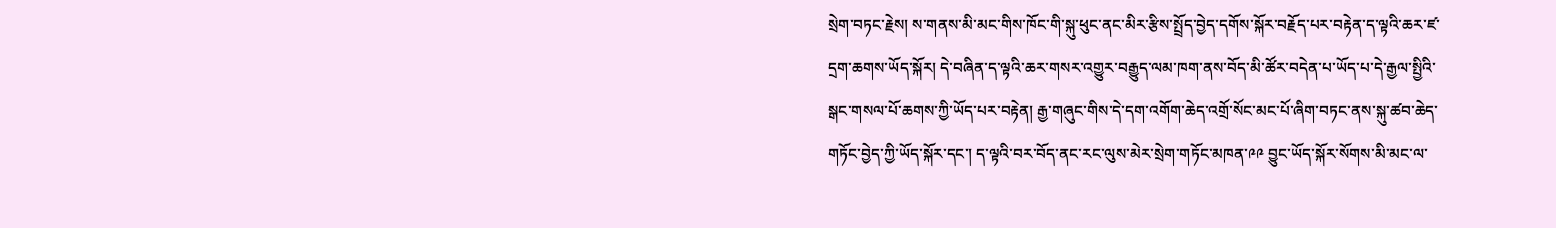སྲེག་བཏང་རྗེས། ས་གནས་མི་མང་གིས་ཁོང་གི་སྐུ་ཕུང་ནང་མིར་རྩིས་སྤྲོད་བྱེད་དགོས་སྐོར་བརྗོད་པར་བརྟེན་ད་ལྟའི་ཆར་ཛ་དྲག་ཆགས་ཡོད་སྐོར། དེ་བཞིན་ད་ལྟའི་ཆར་གསར་འགྱུར་བརྒྱུད་ལམ་ཁག་ནས་བོད་མི་ཚོར་བདེན་པ་ཡོད་པ་དེ་རྒྱལ་སྤྱིའི་སྒང་གསལ་པོ་ཆགས་ཀྱི་ཡོད་པར་བརྟེན། རྒྱ་གཞུང་གིས་དེ་དག་འགོག་ཆེད་འགྲོ་སོང་མང་པོ་ཞིག་བཏང་ནས་སྐུ་ཚབ་ཆེད་གཏོང་བྱེད་ཀྱི་ཡོད་སྐོར་དང་། ད་ལྟའི་བར་བོད་ནང་རང་ལུས་མེར་སྲེག་གཏོང་མཁན་༩༩ བྱུང་ཡོད་སྐོར་སོགས་མི་མང་ལ་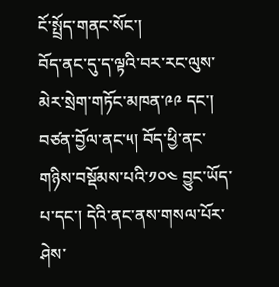ངོ་སྤྲོད་གནང་སོང་།
བོད་ནང་དུ་ད་ལྟའི་བར་རང་ལུས་མེར་སྲེག་གཏོང་མཁན་༩༩ དང་། བཙན་བྱོལ་ནང་༥། བོད་ཕྱི་ནང་གཉིས་བསྡོམས་པའི་༡༠༤ བྱུང་ཡོད་པ་དང་། དེའི་ནང་ནས་གསལ་པོར་ཤེས་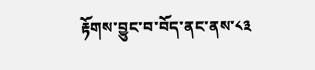རྟོགས་བྱུང་བ་བོད་ནང་ནས་༨༣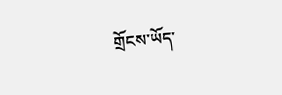གྲོངས་ཡོད་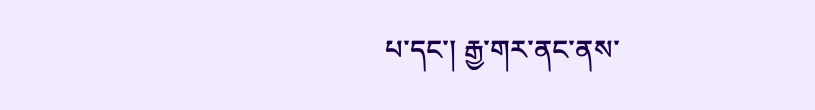པ་དང་། རྒྱ་གར་ནང་ནས་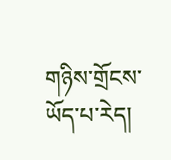གཉིས་གྲོངས་ཡོད་པ་རེད།